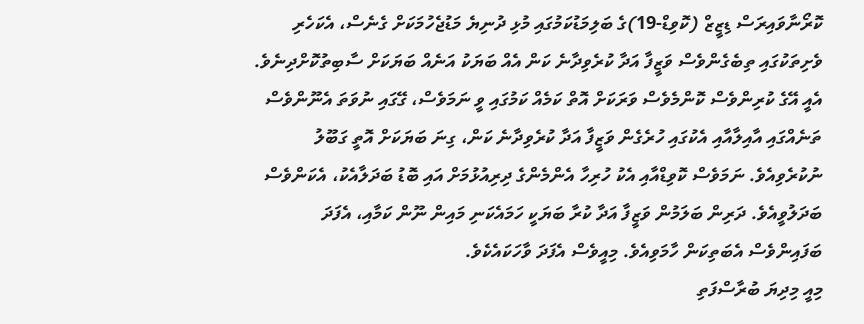ކޮރޯނާވައިރަސް ޑިޒީޒް (ކޮވިޑް-19)ގެ ބަލިމަޑުކަމުގައި މުޅި ދުނިޔެ މަޑުޖެހުމަކަށް ގެނެސް، އެކަހެރި ވެށިތަކުގައި ތިބެގެންވެސް ވަޒީފާ އަދާ ކުރެވިދާނެ ކަން އެއް ބަޔަކު އަނެއް ބަޔަކަށް ސާބިތުކޮށްދިނެވެ. އެއީ އޭގެ ކުރިންވެސް ކޮންމެވެސް ވަރަކަށް އޮތް ކަމެއް ކަމުގައި ވީ ނަމަވެސް، ގޭގައި ނުވަތަ އެނޫންވެސް ތަނެއްގައި އާއިލާއާއި އެކުގައި ހުރެގެން ވަޒީފާ އަދާ ކުރެވިދާނެ ކަން، ގިނަ ބަޔަކަށް އޮތީ ގަބޫލު ނުކުރެވިއެވެ. ނަމަވެސް ކޮވިޑްއާއި އެކު ހުރިހާ އެންމެންގެ ދިރިއުޅުމަށް އައި ބޮޑު ބަދަލާއެކު، އެކަންވެސް ބަދަލުވީއެވެ. ދަރިން ބަލަމުން ވަޒީފާ އަދާ ކުރާ ބަޔަކީ ހަމައެކަނި މައިން ނޫން ކަމާއި، އެފަދަ ބަފައިންވެސް އެބަތިކަން ހާމަވިއެވެ. މިއީވެސް އެފަދަ ވާހަކައެކެވެ.
މިއީ މިދިޔަ ބުރާސްފަތި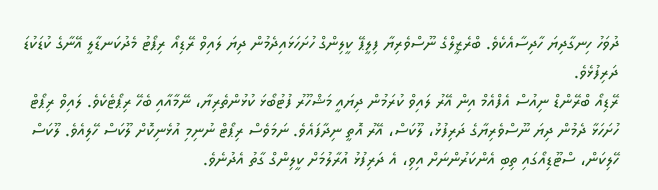ދުވަހު ހިނގާދިޔަ ހާދިސާއެކެވެ. ބްރެޒީލްގެ ނޫސްވެރިޔާ ފިލީޕޭ ކީލިންގް ހުށަހަޅައިދެމުން ދިޔަ ލައިވް ރޭޑިއޯ ރިޕޯޓު މެދުކަނޑާލީ އޭނާގެ ކުޑަކުޑަ ދަރިފުޅެވެ.
ރޭޑިއޯ ބްރޭންޑް ނިއުސް އެފްއެމް އިން އޭރު ލައިވް ކުރަމުން ދިޔައީ މަޝްހޫރު ފުޓުބޯޅަ ކުޅުންތެރިޔާ، ނޭމާއާއި ބެހޭ ރިޕޯޓެކެވެ. ލައިވް ރިޕޯޓް ހުށަހަޅާ ދެމުން ދިޔަ ނޫސްވެރިޔާގެ ދަރިފުޅު، ލޫކަސް، އޭރު އޮތީ ނިދާފައެވެ. ނަމަވެސް ރިޕޯޓް ނުނިމި އުޅެނިކޮށް ލޫކަސް ހޭލިއެވެ. ލޫކަސް ހޭލިކަން، ސްޓޫޑިއޯގައި ތިބި އެންކަރުންނަށް އިވި، އެ ދަރިފުޅު އުރާލުމަށް ކީލިންގް ގާތު އެދުނެވެ.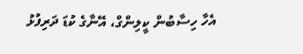އެހާ ހިސާބުން ކީލިންގް، އޭނާގެ ކުޑަ ދަރިފުޅު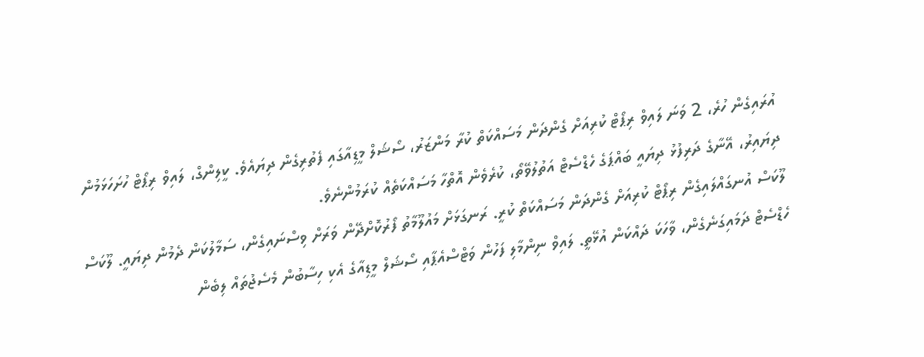އުރައިގެން ހުރެ، 2 ވަނަ ލައިވް ރިޕޯޓް ކުރިއަށް ގެންދަން މަސައްކަތް ކުރާ މަންޒަރު، ސޯޝަލް މީޑިއާގައި ފެތުރިގެން ދިޔައެވެ. ކީލިންގް، ލައިވް ރިޕޯޓް ހުށަހަޅަމުން ދިޔައިރު، އޭނާގެ ދަރިފުޅު ދިޔައީ ބައްޕަގެ ހެޑްސެޓް އަތުލުވޭތޯ، ކުރެވެން އޮތްހާ މަސައްކަތެއް ކުރަމުންނެވެ.
ލޫކަސް އުނގައްލައިގެން ރިޕޯޓް ކުރިއަށް ގެންދަން މަސައްކަތް ކުރީ. ރަނގަޅަށް މައުލޫމާތު ފޯރުކޮށްދޭން ވަރަށް ވިސްނައިގެން، ސަމާލުކަން ދެމުން ދިޔައީ. ލޫކަސް ހެޑްސެޓް ދަމައިގަނެގެން، ވާހަކަ ދައްކަން އުޅޭތީ. ލައިވް ނިންމާލި ފަހުން ވަޓްސްއެޕާއި ސޯޝަލް މީޑިއާގެ އެކި ހިސާބުން މެސެޖުތައް ލިބެން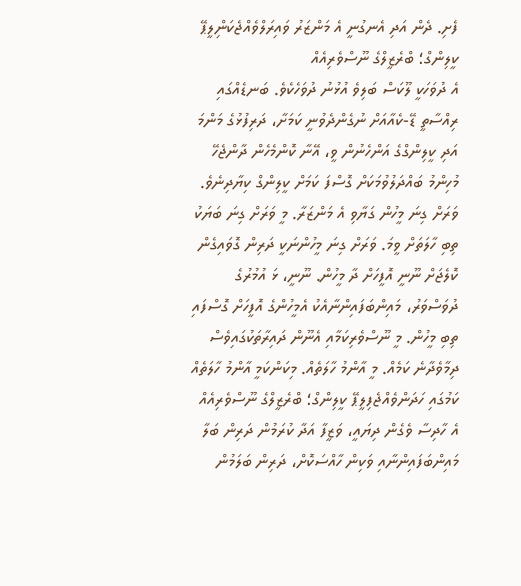ފެށި. ދެން އަދި އެނގުނީ އެ މަންޒަރު ވައިރަލްވެއްޖެކަންިލީޕޭ ކީލިންގް؛ ބްރެޒީލްގެ ނޫސްވެރިއެއް
އެ ދުވަހަކީ ލޫކަސް ބަލިވެ އުޅުނު ދުވަހެކެވެ. ބަނޑެއްގައި ރިއްސާތީ ޑޭ-ކެއާއަށް ނުގެންދެވުނީ ކަމަށާ، ދަރިފުޅުގެ މަންމަ އަދި ކީލިންގްގެ އަންހެނުން ވީ، އޭނާ ކޮންމެހެން ދާންޖެހޭ މުހިންމު ބައްދަލުވުމަކަށް ގޮސްފަ ކަމަށް ކީލިންގް ކިޔާދިނެވެ.
ވަރަށް ގިނަ މީހުން ގަޔާވި އެ މަންޒަރާ. މީ ވަރަށް ގިނަ ބަޔަކު ތިބި ހާލަތަށް ވީމަ. ވަރަށް ގިނަ މީހުންނަކީ ދަރިން ގޮވައިގެން ކޮލެޖަށް ނޫނީ އޮފީހަށް ދާ މީހުން. ނޫނީ، ޅަ އުމުރުގެ ދުވަސްވަރު، މައިންބަފައިންނާއެކު އެމީހުންގެ އޮފީހަށް ގޮސްފައި ތިބި މީހުން. މީ ނޫސްވެރިކަމާއި އެނޫން ދައިރާތަކުގައިވެސް ދިމާވެދާނެ ކަމެއް. މީ އާންމު ހާލަތެއް. މިކަންކަމީ އާންމު ހާލަތެއް ކަމުގައި ހަދަންވެއްޖެފިލީޕޭ ކީލިންގް؛ ބްރެޒީލްގެ ނޫސްވެރިއެއް
އެ ހާދިސާ ވެގެން ދިޔައީ، ވަޒީފާ އަދާ ކުރަމުން ދަރިން ބަލާ މައިންބަފައިންނާއި ވަކިން ހާއްސަކޮށް، ދަރިން ބަލަމުން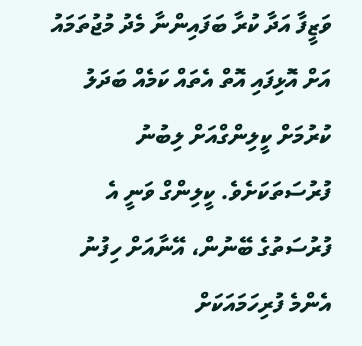ވަޒީފާ އަދާ ކުރާ ބަފައިންނާ މެދު މުޖުތަމައު އަށް އޮޅިފައި އޮތް އެތައް ކަމެއް ބަދަލު ކުރުމަށް ކީލިންގްއަށް ލިބުނު ފުރުސަތަކަށެވެ. ކީލިންގް ވަނީ އެ ފުރުސަތުގެ ބޭނުން، އޭނާއަށް ހިފުނު އެންމެ ފުރިހަމައަކަށް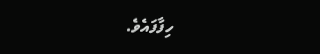ހިފާފައެވެ.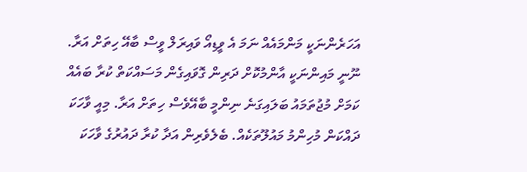އަހަރެންނަކީ މަންމައެއް ނަމަ އެ ވީޑިއޯ ވައިރަލް ވީސް ބާއޭ ހިތަށް އަރާ. ނޫނީ މައިންނަކީ އާންމުކޮށް ދަރިން ގޮވައިގެން މަސައްކަތް ކުރާ ބައެއް ކަމަށް މުޖުތަމައު ބަލައިގަނެ ނިންމީ ބާއޭވެސް ހިތަށް އަރާ. މިއީ ވާހަކަ ދައްކަން މުހިންމު މައުލޫތަކެއް. ބެލެވެރިން އަދާ ކުރާ ދައުރުގެ ވާހަކަ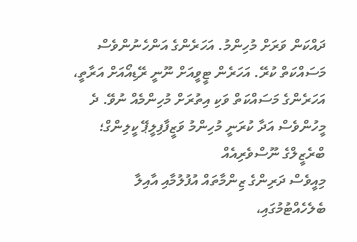ދައްކަން ވަރަށް މުހިންމު. އަހަރެންގެ އަންހެނުންވެސް މަސައްކަތް ކުރޭ. އަހަރެން ޓީވީއަށް ނޫނީ ރޭޑިއޯއަށް އަރާތީ، އަހަރެންގެ މަސައްކަތް ވަކި އިތުރަށް މުހިންމެއް ނުވޭ. ދެ މީހުންވެސް އަދާ ކުރަނީ މުހިންމު ވަޒީފާފިލީޕޭ ކީލިންގް؛ ބްރެޒީލްގެ ނޫސްވެރިއެއް
މިއީވެސް ދަރިންގެ ޒިންމާތައް އުފުލުމާއި އާއިލާ ބެލެހެއްޓުމުގައި،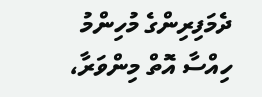ދެމަފިރިންގެ މުހިންމު ހިއްސާ އޮތް މިންވަރާ،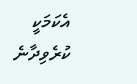އެކަމަކީ ކުރެވިދާނެ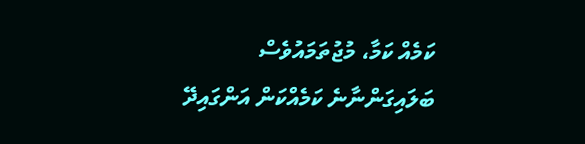ކަމެއް ކަމާ، މުޖުތަމައުވެސް ބަލައިގަންނާނެ ކަމެއްކަން އަންގައިދޭ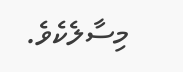މިސާލެކެވެ.